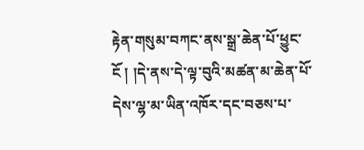རྟེན་གསུམ་བཀང་ནས་སྒྲ་ཆེན་པོ་ཕྱུང་ངོ ། །དེ་ནས་དེ་ལྟ་བུའི་མཚན་མ་ཆེན་པོ་དེས་ལྷ་མ་ཡིན་འཁོར་དང་བཅས་པ་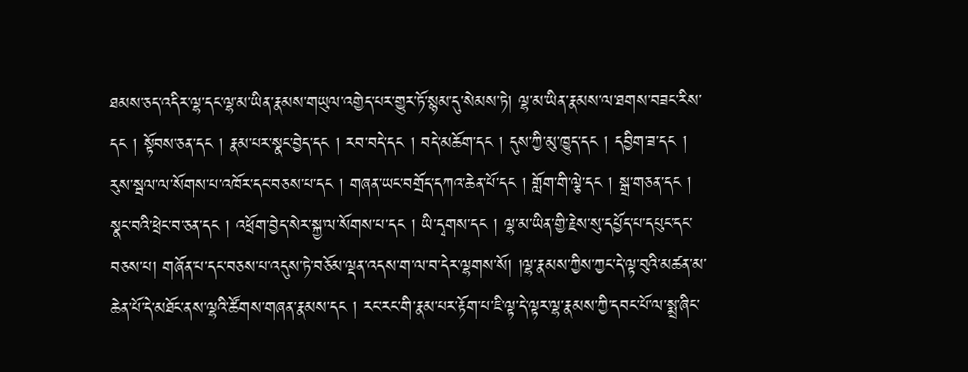ཐམས་ཅད་འདིར་ལྷ་དང་ལྷ་མ་ཡིན་རྣམས་གཡུལ་འགྱེད་པར་གྱུར་ཏོ་སྙམ་དུ་སེམས་ཏེ། ལྷ་མ་ཡིན་རྣམས་ལ་ཐགས་བཟང་རིས་དང ། སྟོབས་ཅན་དང ། རྣམ་པར་སྣང་བྱེད་དང ། རབ་བདེ་དང ། བདེ་མཆོག་དང ། དུས་ཀྱི་མུ་ཁྱུད་དང ། དབྱིག་ཟ་དང ། རུས་སྦལ་ལ་སོགས་པ་འཁོར་དང་བཅས་པ་དང ། གཞན་ཡང་བགྲོད་དཀའ་ཆེན་པོ་དང ། གློག་གི་ལྕེ་དང ། སྒྲ་གཅན་དང ། སྣང་བའི་ཕྲེང་བ་ཅན་དང ། འཕྲོག་བྱེད་སེར་སྐྱ་ལ་སོགས་པ་དང ། ཡི་དྭགས་དང ། ལྷ་མ་ཡིན་གྱི་རྗེས་སུ་དཔྱོད་པ་དཔུང་དང་བཅས་པ། གཞོན་པ་དང་བཅས་པ་འདུས་ཏེ་བཅོམ་ལྡན་འདས་ག་ལ་བ་དེར་ལྷགས་སོ། །ལྷ་རྣམས་ཀྱིས་ཀྱང་དེ་ལྟ་བུའི་མཚན་མ་ཆེན་པོ་དེ་མཐོང་ནས་ལྷའི་ཚོགས་གཞན་རྣམས་དང ། རང་རང་གི་རྣམ་པར་རྟོག་པ་ཇི་ལྟ་དེ་ལྟར་ལྷ་རྣམས་ཀྱི་དབང་པོ་ལ་སྨྲ་ཞིང་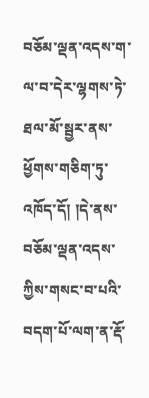བཅོམ་ལྡན་འདས་ག་ལ་བ་དེར་ལྷགས་ཏེ་ཐལ་མོ་སྦྱར་ནས་ཕྱོགས་གཅིག་ཏུ་འཁོད་དོ། །དེ་ནས་བཅོམ་ལྡན་འདས་ཀྱིས་གསང་བ་པའི་བདག་པོ་ལག་ན་རྡོ་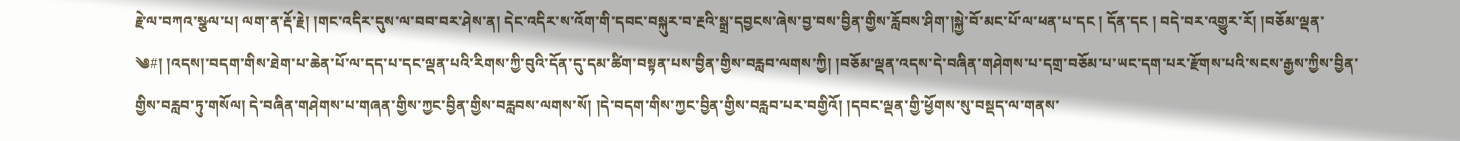རྗེ་ལ་བཀའ་སྩལ་པ། ལག་ན་རྡོ་རྗེ། །གང་འདིར་དུས་ལ་བབ་བར་ཤེས་ན། དེང་འདིར་ས་འོག་གི་དབང་བསྐུར་བ་རྔའི་སྒྲ་དབྱངས་ཞེས་བྱ་བས་བྱིན་གྱིས་རློབས་ཤིག་།སྐྱེ་བོ་མང་པོ་ལ་ཕན་པ་དང ། དོན་དང ། བདེ་བར་འགྱུར་རོ། །བཅོམ་ལྡན་
༄#། །འདས།་བདག་གིས་ཐེག་པ་ཆེན་པོ་ལ་དད་པ་དང་ལྡན་པའི་རིགས་ཀྱི་བུའི་དོན་དུ་དམ་ཚིག་བསྟན་པས་བྱིན་གྱིས་བརླབ་ལགས་ཀྱི། །བཅོམ་ལྡན་འདས་དེ་བཞིན་གཤེགས་པ་དགྲ་བཅོམ་པ་ཡང་དག་པར་རྫོགས་པའི་སངས་རྒྱས་ཀྱིས་བྱིན་གྱིས་བརླབ་ཏུ་གསོལ། དེ་བཞིན་གཤེགས་པ་གཞན་གྱིས་ཀྱང་བྱིན་གྱིས་བརླབས་ལགས་སོ། །དེ་བདག་གིས་ཀྱང་བྱིན་གྱིས་བརླབ་པར་བགྱིའོ། །དབང་ལྡན་གྱི་ཕྱོགས་སུ་བསྡད་ལ་གནས་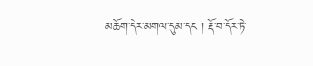མཆོག་དེར་མགལ་དུམ་དང ། རྡོ་བ་དོར་ཏེ་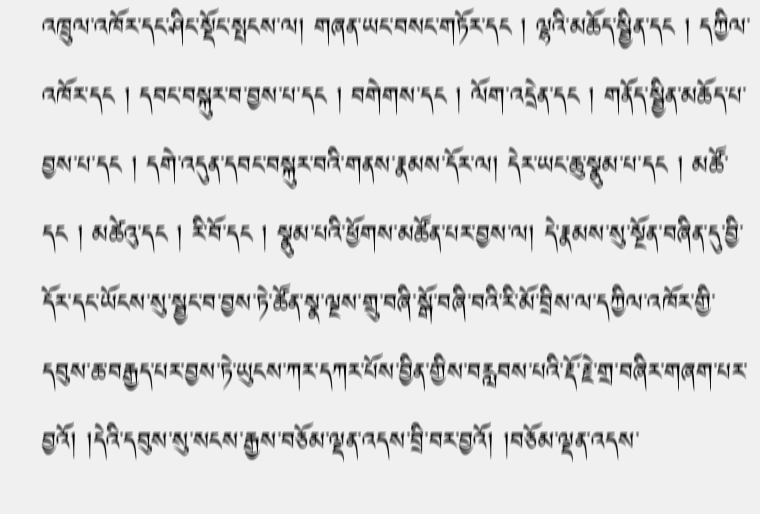འཁྲུལ་འཁོར་དང་ཤིང་སྡོང་སྤངས་ལ། གཞན་ཡང་བསང་གཏོར་དང ། ལྷའི་མཆོད་སྦྱིན་དང ། དཀྱིལ་འཁོར་དང ། དབང་བསྐུར་བ་བྱས་པ་དང ། བགེགས་དང ། ལོག་འདྲེན་དང ། གནོད་སྦྱིན་མཆོད་པ་བྱས་པ་དང ། དགེ་འདུན་དབང་བསྐུར་བའི་གནས་རྣམས་དོར་ལ། དེར་ཡང་ཆུ་སྣུམ་པ་དང ། མཚོ་དང ། མཚེའུ་དང ། རི་བོ་དང ། སྣུམ་པའི་ཕྱོགས་མཚོན་པར་བྱས་ལ། དེ་རྣམས་སུ་སྔོན་བཞིན་དུ་བྱི་དོར་དང་ཡོངས་སུ་སྦྱང་བ་བྱས་ཏེ་ཚོན་སྣ་ལྔས་གྲུ་བཞི་སྒོ་བཞི་བའི་རི་མོ་བྲིས་ལ་དཀྱིལ་འཁོར་གྱི་དབུས་ཆ་བརྒྱད་པར་བྱས་ཏེ་ཡུངས་ཀར་དཀར་པོས་བྱིན་གྱིས་བརླབས་པའི་རྡོ་རྗེ་གྲ་བཞིར་གཞག་པར་བྱའོ། །དེའི་དབུས་སུ་སངས་རྒྱས་བཅོམ་ལྡན་འདས་བྲི་བར་བྱའོ། །བཅོམ་ལྡན་འདས་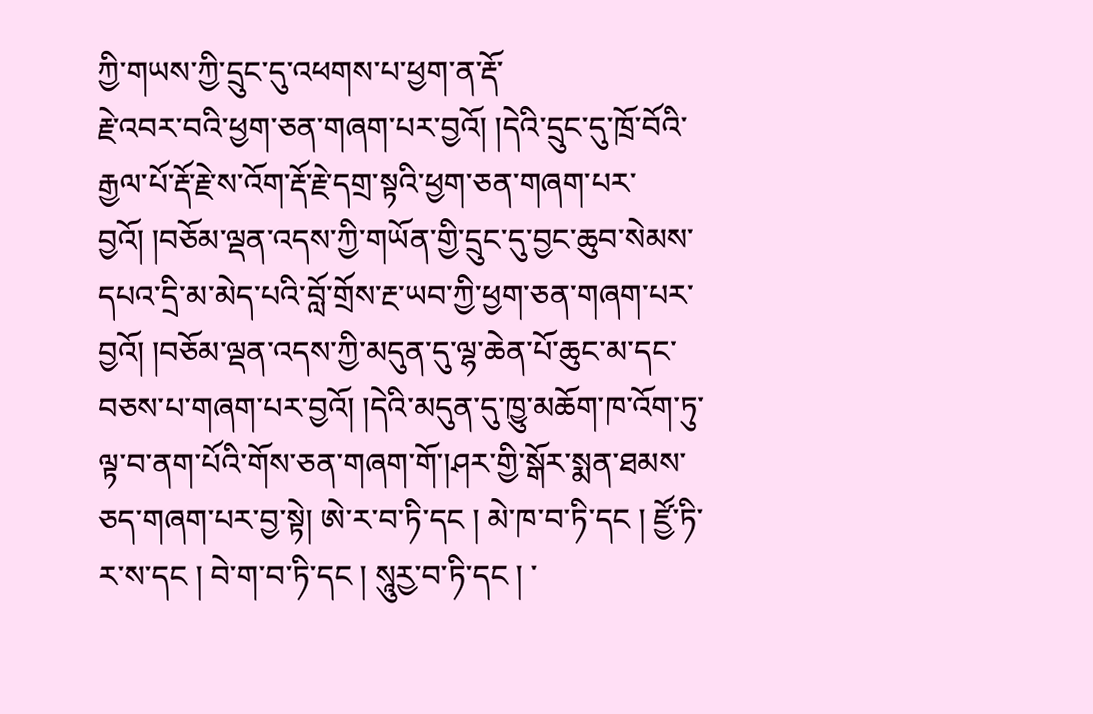ཀྱི་གཡས་ཀྱི་དྲུང་དུ་འཕགས་པ་ཕྱག་ན་རྡོ་
རྗེ་འབར་བའི་ཕྱག་ཅན་གཞག་པར་བྱའོ། །དེའི་དྲུང་དུ་ཁྲོ་བོའི་རྒྱལ་པོ་རྡོ་རྗེ་ས་འོག་རྡོ་རྗེ་དགྲ་སྟའི་ཕྱག་ཅན་གཞག་པར་བྱའོ། །བཅོམ་ལྡན་འདས་ཀྱི་གཡོན་གྱི་དྲུང་དུ་བྱང་ཆུབ་སེམས་དཔའ་དྲི་མ་མེད་པའི་བློ་གྲོས་རྔ་ཡབ་ཀྱི་ཕྱག་ཅན་གཞག་པར་བྱའོ། །བཅོམ་ལྡན་འདས་ཀྱི་མདུན་དུ་ལྷ་ཆེན་པོ་ཆུང་མ་དང་བཅས་པ་གཞག་པར་བྱའོ། །དེའི་མདུན་དུ་ཁྱུ་མཆོག་ཁ་འོག་ཏུ་ལྟ་བ་ནག་པོའི་གོས་ཅན་གཞག་གོ་།ཤར་གྱི་སྒོར་སྨན་ཐམས་ཅད་གཞག་པར་བྱ་སྟེ། ཨེ་ར་བ་ཏི་དང ། མེ་ཁ་བ་ཏི་དང ། ཛྱོ་ཏི་ར་ས་དང ། བེ་ག་བ་ཏི་དང ། སཱུརྱ་བ་ཏི་དང ། ་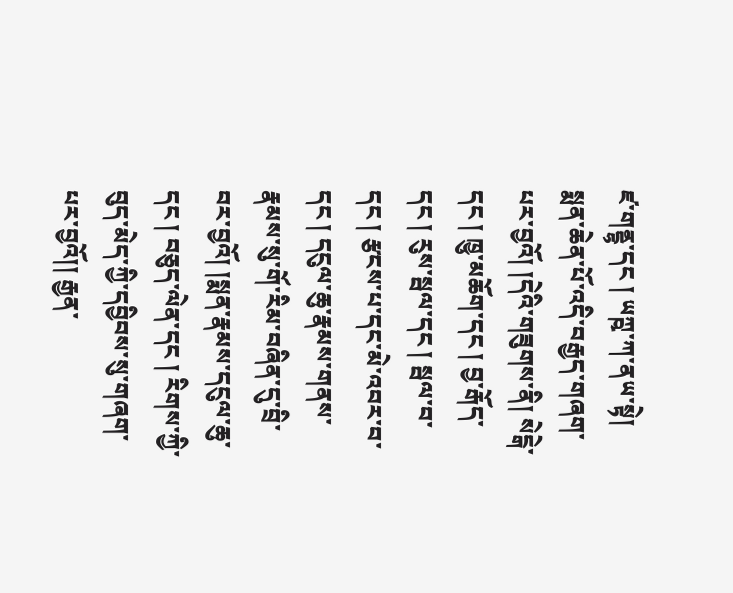ཛ་གནྡྷ་དང ། ཡཀྵ་ཀ་ནཡ་སྟེ། སྨན་ཆེན་པོ་འདི་བརྒྱད་གཞག་པར་བྱའོ། །དེའི་གཟུགས་ནི། སེངྒེ་དང ། ཁྱུ་མཆོག་དང ། བྱ་རྒོད་དང ། རུས་སྦལ་དང ། སྦལ་བ་དང ། རྩངས་པ་དང་མེ་འབར་བ་དང ། དངུལ་ཆུ་རྣམས་གནས་རྣམས་སུ་གོ་རིམ་བཞིན་དུ་བྲི་བར་བྱའོ། །སྨན་རྣམས་དངུལ་ཆུ་དང ། བཅུད་ལེན་དང ། རིགས་ཀྱི་བུད་མེད་ཀྱི་དབྱིབས་སུ་གཞག་པར་བྱའོ།། རྒྱན་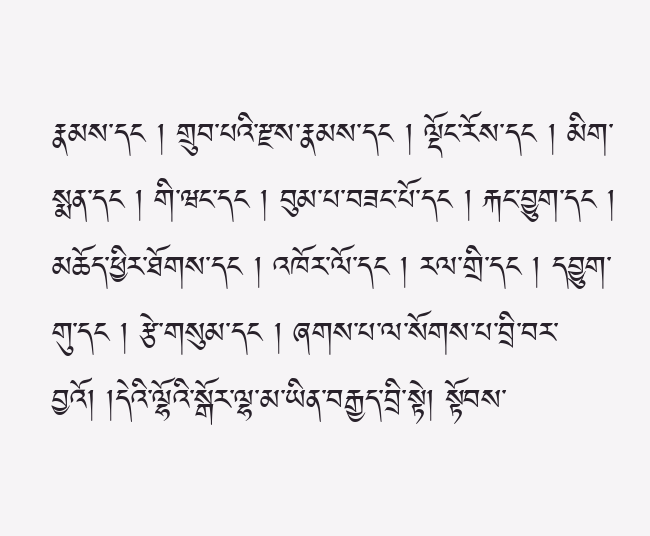རྣམས་དང ། གྲུབ་པའི་རྫས་རྣམས་དང ། ལྡོང་རོས་དང ། མིག་སྨན་དང ། གི་ཝང་དང ། བུམ་པ་བཟང་པོ་དང ། རྐང་བྱུག་དང ། མཆོད་ཕྱིར་ཐོགས་དང ། འཁོར་ལོ་དང ། རལ་གྲི་དང ། དབྱུག་གུ་དང ། རྩེ་གསུམ་དང ། ཞགས་པ་ལ་སོགས་པ་བྲི་བར་བྱའོ། །དེའི་ལྷོའི་སྒོར་ལྷ་མ་ཡིན་བརྒྱད་བྲི་སྟེ། སྟོབས་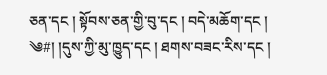ཅན་དང ། སྟོབས་ཅན་གྱི་བུ་དང ། བདེ་མཆོག་དང །
༄#། །དུས་ཀྱི་མུ་ཁྱུད་དང ། ཐགས་བཟང་རིས་དང །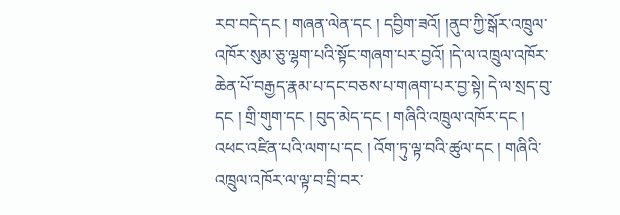རབ་བདེ་དང ། གཞན་ལེན་དང ། དབྱིག་ཟའོ། །ནུབ་ཀྱི་སྒོར་འཁྲུལ་འཁོར་སུམ་ཅུ་ལྷག་པའི་སྟོང་གཞག་པར་བྱའོ། །དེ་ལ་འཁྲུལ་འཁོར་ཆེན་པོ་བརྒྱད་རྣམ་པ་དང་བཅས་པ་གཞག་པར་བྱ་སྟེ། དེ་ལ་སྲད་བུ་དང ། གྲི་གུག་དང ། བུད་མེད་དང ། གཞིའི་འཁྲུལ་འཁོར་དང ། འཕང་འཛིན་པའི་ལག་པ་དང ། འོག་ཏུ་ལྟ་བའི་ཚུལ་དང ། གཞིའི་འཁྲུལ་འཁོར་ལ་ལྟ་བ་བྲི་བར་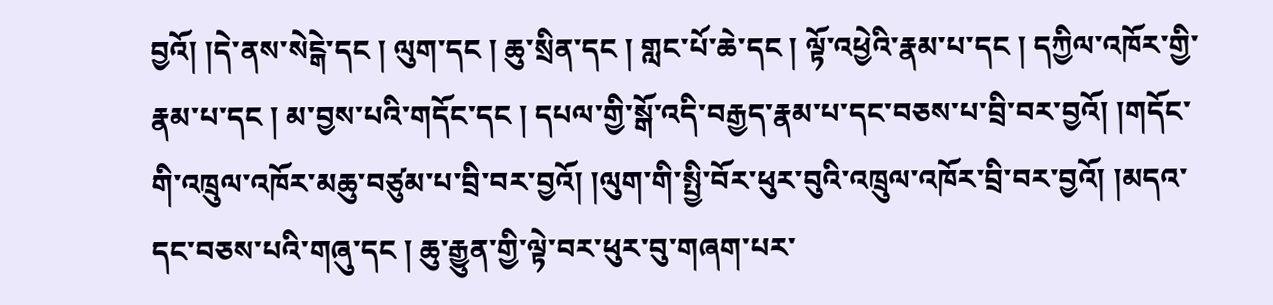བྱའོ། །དེ་ནས་སེངྒེ་དང ། ལུག་དང ། ཆུ་སྲིན་དང ། གླང་པོ་ཆེ་དང ། ལྟོ་འཕྱེའི་རྣམ་པ་དང ། དཀྱིལ་འཁོར་གྱི་རྣམ་པ་དང ། མ་བྱས་པའི་གདོང་དང ། དཔལ་གྱི་སྒོ་འདི་བརྒྱད་རྣམ་པ་དང་བཅས་པ་བྲི་བར་བྱའོ། །གདོང་གི་འཁྲུལ་འཁོར་མཆུ་བཙུམ་པ་བྲི་བར་བྱའོ། །ལུག་གི་སྤྱི་བོར་ཕུར་བུའི་འཁྲུལ་འཁོར་བྲི་བར་བྱའོ། །མདའ་དང་བཅས་པའི་གཞུ་དང ། ཆུ་རྒྱུན་གྱི་ལྟེ་བར་ཕུར་བུ་གཞག་པར་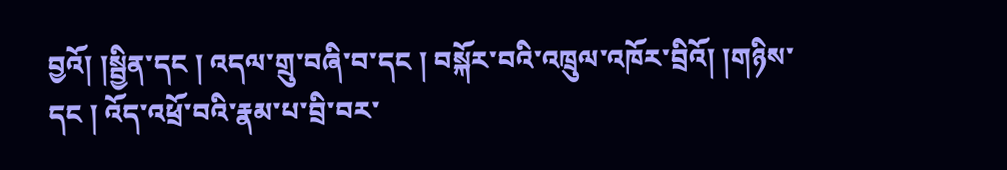བྱའོ། །སྦྱིན་དང ། འདལ་གྲུ་བཞི་བ་དང ། བསྐོར་བའི་འཁྲུལ་འཁོར་བྲིའོ། །གཉིས་དང ། འོད་འཕྲོ་བའི་རྣམ་པ་བྲི་བར་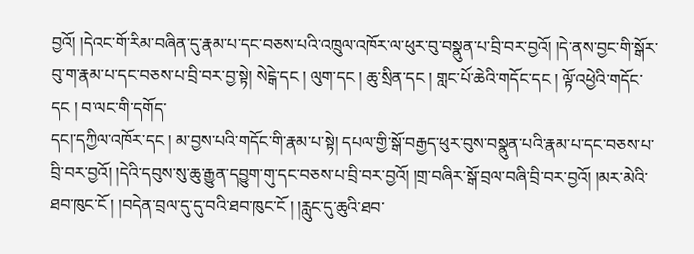བྱའོ། །དེའང་གོ་རིམ་བཞིན་དུ་རྣམ་པ་དང་བཅས་པའི་འཁྲུལ་འཁོར་ལ་ཕུར་བུ་བསྣུན་པ་བྲི་བར་བྱའོ། །དེ་ནས་བྱང་གི་སྒོར་བུ་ག་རྣམ་པ་དང་བཅས་པ་བྲི་བར་བྱ་སྟེ། སེངྒེ་དང ། ལུག་དང ། ཆུ་སྲིན་དང ། གླང་པོ་ཆེའི་གདོང་དང ། ལྟོ་འཕྱེའི་གདོང་དང ། བ་ལང་གི་དགོད་
དང།་དཀྱིལ་འཁོར་དང ། མ་བྱས་པའི་གདོང་གི་རྣམ་པ་སྟེ། དཔལ་གྱི་སྒོ་བརྒྱད་ཕུར་བུས་བསྣུན་པའི་རྣམ་པ་དང་བཅས་པ་བྲི་བར་བྱའོ། །དེའི་དབུས་སུ་ཆུ་རྒྱུན་དབྱུག་གུ་དང་བཅས་པ་བྲི་བར་བྱའོ། །གྲ་བཞིར་སྒོ་བྲལ་བཞི་བྲི་བར་བྱའོ། །མར་མེའི་ཐབ་ཁུང་ངོ ། །བདེན་བྲལ་དུ་དུ་བའི་ཐབ་ཁུང་ངོ ། །རླུང་དུ་ཆུའི་ཐབ་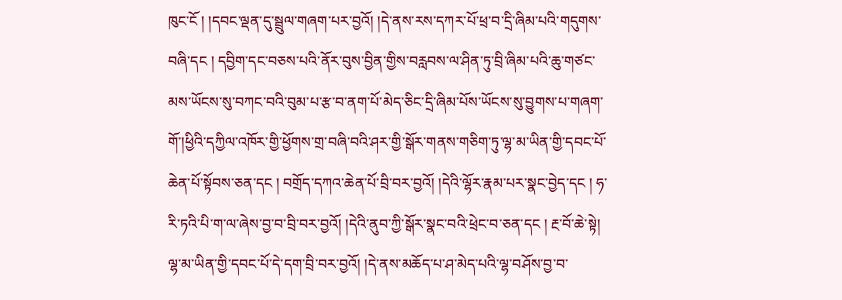ཁུང་ངོ ། །དབང་ལྡན་དུ་སྦྲུལ་གཞག་པར་བྱའོ། །དེ་ནས་རས་དཀར་པོ་ཕྲ་བ་དྲི་ཞིམ་པའི་གདུགས་བཞི་དང ། དབྱིག་དང་བཅས་པའི་ནོར་བུས་བྱིན་གྱིས་བརླབས་ལ་ཤིན་ཏུ་བྲི་ཞིམ་པའི་ཆུ་གཙང་མས་ཡོངས་སུ་བཀང་བའི་བུམ་པ་རྩ་བ་ནག་པོ་མེད་ཅིང་དྲི་ཞིམ་པོས་ཡོངས་སུ་བྱུགས་པ་གཞག་གོ་།ཕྱིའི་དཀྱིལ་འཁོར་གྱི་ཕྱོགས་གྲ་བཞི་བའི་ཤར་གྱི་སྒོར་གནས་གཅིག་ཏུ་ལྷ་མ་ཡིན་གྱི་དབང་པོ་ཆེན་པོ་སྟོབས་ཅན་དང ། བགྲོད་དཀའ་ཆེན་པོ་བྲི་བར་བྱའོ། །དེའི་ལྷོར་རྣམ་པར་སྣང་བྱེད་དང ། ཧ་རི་ཏའི་པི་ག་ལ་ཞེས་བྱ་བ་བྲི་བར་བྱའོ། །དེའི་ནུབ་ཀྱི་སྒོར་སྣང་བའི་ཕྲེང་བ་ཅན་དང ། རྔ་བོ་ཆེ་སྟེ། ལྷ་མ་ཡིན་གྱི་དབང་པོ་དེ་དག་བྲི་བར་བྱའོ། །དེ་ནས་མཆོད་པ་ཤ་མེད་པའི་ལྷ་བཤོས་བྱ་བ་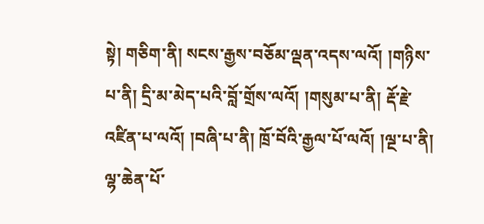སྟེ། གཅིག་ནི། སངས་རྒྱས་བཅོམ་ལྡན་འདས་ལའོ། །གཉིས་པ་ནི། དྲི་མ་མེད་པའི་བློ་གྲོས་ལའོ། །གསུམ་པ་ནི། རྡོ་རྗེ་འཛིན་པ་ལའོ། །བཞི་པ་ནི། ཁྲོ་བོའི་རྒྱལ་པོ་ལའོ། །ལྔ་པ་ནི། ལྷ་ཆེན་པོ་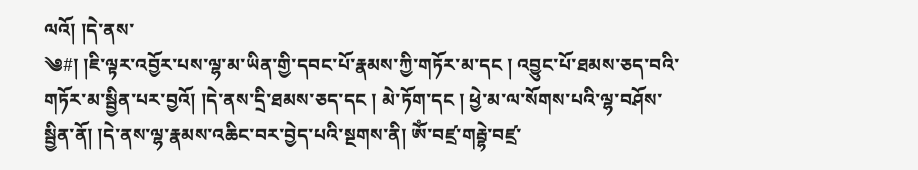ལའོ། །དེ་ནས་
༄#། །ཇི་ལྟར་འབྱོར་པས་ལྷ་མ་ཡིན་གྱི་དབང་པོ་རྣམས་ཀྱི་གཏོར་མ་དང ། འབྱུང་པོ་ཐམས་ཅད་བའི་གཏོར་མ་སྦྱིན་པར་བྱའོ། །དེ་ནས་དྲི་ཐམས་ཅད་དང ། མེ་ཏོག་དང ། ཕྱེ་མ་ལ་སོགས་པའི་ལྷ་བཤོས་སྦྱིན་ནོ། །དེ་ནས་ལྷ་རྣམས་འཆིང་བར་བྱེད་པའི་སྔགས་ནི། ཨོཾ་བཛྲ་གརྦྷེ་བཛྲ་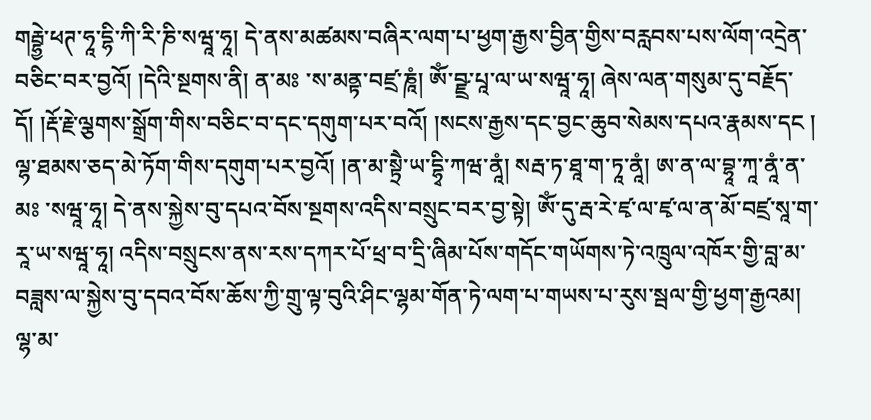གརྦྷྱེ་ཕཊ་ཧཱ་དྷི་ཀི་རི་ཎི་སཝཱ་ཧཱ། དེ་ནས་མཚམས་བཞིར་ལག་པ་ཕྱག་རྒྱས་བྱིན་གྱིས་བརླབས་པས་ལོག་འདྲེན་བཅིང་བར་བྱའོ། །དེའི་སྔགས་ནི། ན་མཿ ་ས་མནྟ་བཛྲ་ཎཱཾ། ཨོཾ་བྫྲ་པཱ་ལ་ཡ་སཝཱ་ཧཱ། ཞེས་ལན་གསུམ་དུ་བརྗོད་དོ། །རྡོ་རྗེ་ལྕགས་སྒྲོག་གིས་བཅིང་བ་དང་དགུག་པར་བའོ། །སངས་རྒྱས་དང་བྱང་ཆུབ་སེམས་དཔའ་རྣམས་དང ། ལྷ་ཐམས་ཅད་མེ་ཏོག་གིས་དགུག་པར་བྱའོ། །ན་མ་སྟྲཻ་ཡ་དྷྭི་ཀཝ་ནཱཾ། སརྦ་ཏ་ཐཱ་ག་ཏཱ་ནཱཾ། ཨ་ན་ལ་བྷཱ་ཀཱ་ནཱཾ་ན་མཿ ་སཝཱ་ཧཱ། དེ་ནས་སྐྱེས་བུ་དཔའ་བོས་སྔགས་འདིས་བསྲུང་བར་བྱ་སྟེ། ཨོཾ་དུ་རྦ་རེ་ཛྭ་ལ་ཛྭ་ལ་ན་མོ་བཛྲ་སཱ་ག་རཱ་ཡ་སཝཱ་ཧཱ། འདིས་བསྲུངས་ནས་རས་དཀར་པོ་ཕྲ་བ་དྲི་ཞིམ་པོས་གདོང་གཡོགས་ཏེ་འཁྲུལ་འཁོར་གྱི་བླ་མ་བཟླས་ལ་སྐྱེས་བུ་དབའ་བོས་ཆོས་ཀྱི་གྲུ་ལྟ་བུའི་ཤིང་ལྷམ་གོན་ཏེ་ལག་པ་གཡས་པ་རུས་སྦལ་གྱི་ཕྱག་རྒྱའམ། ལྷ་མ་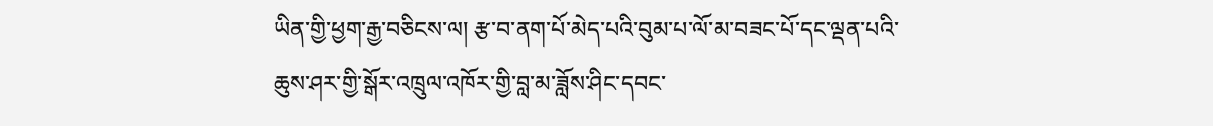ཡིན་གྱི་ཕྱག་རྒྱ་བཅིངས་ལ། རྩ་བ་ནག་པོ་མེད་པའི་བུམ་པ་ལོ་མ་བཟང་པོ་དང་ལྡན་པའི་ཆུས་ཤར་གྱི་སྒོར་འཁྲུལ་འཁོར་གྱི་བླ་མ་ཟློས་ཤིང་དབང་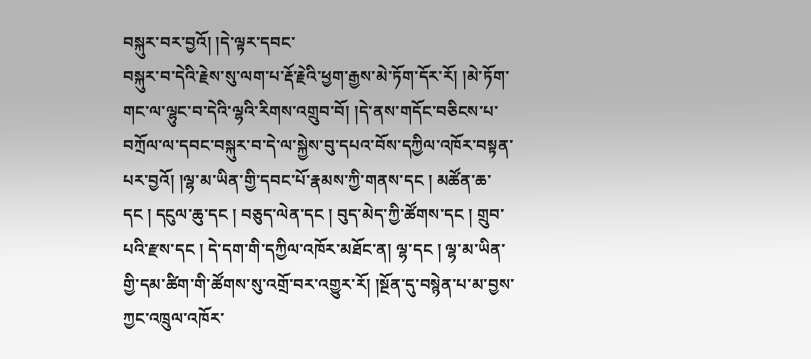བསྐུར་བར་བྱའོ། །དེ་ལྟར་དབང་
བསྐུར་བ་དེའི་རྗེས་སུ་ལག་པ་རྡོ་རྗེའི་ཕྱག་རྒྱས་མེ་ཏོག་དོར་རོ། །མེ་ཏོག་གང་ལ་ལྷུང་བ་དེའི་ལྷའི་རིགས་འགྲུབ་བོ། །དེ་ནས་གདོང་བཅིངས་པ་བཀྲོལ་ལ་དབང་བསྐུར་བ་དེ་ལ་སྐྱེས་བུ་དཔའ་བོས་དཀྱིལ་འཁོར་བསྟན་པར་བྱའོ། །ལྷ་མ་ཡིན་གྱི་དབང་པོ་རྣམས་ཀྱི་གནས་དང ། མཚོན་ཆ་དང ། དངུལ་ཆུ་དང ། བཅུད་ལེན་དང ། བུད་མེད་ཀྱི་ཚོགས་དང ། གྲུབ་པའི་རྫས་དང ། དེ་དག་གི་དཀྱིལ་འཁོར་མཐོང་ན། ལྷ་དང ། ལྷ་མ་ཡིན་གྱི་དམ་ཚིག་གི་ཚོགས་སུ་འགྲོ་བར་འགྱུར་རོ། །སྔོན་དུ་བསྙེན་པ་མ་བྱས་ཀྱང་འཁྲུལ་འཁོར་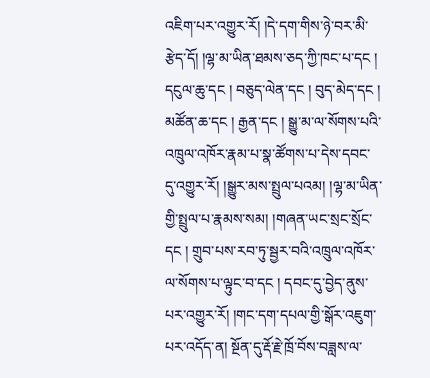འཇིག་པར་འགྱུར་རོ། །དེ་དག་གིས་ཉེ་བར་མི་རྩེད་དོ། །ལྷ་མ་ཡིན་ཐམས་ཅད་ཀྱི་ཁང་པ་དང ། དངུལ་ཆུ་དང ། བཅུད་ལེན་དང ། བུད་མེད་དང ། མཚོན་ཆ་དང ། རྒྱན་དང ། སྒྱུ་མ་ལ་སོགས་པའི་འཁྲུལ་འཁོར་རྣམ་པ་སྣ་ཚོགས་པ་དེས་དབང་དུ་འགྱུར་རོ། །སྒྱུར་མས་སྤྲུལ་པའམ། །ལྷ་མ་ཡིན་གྱི་སྤྲུལ་པ་རྣམས་སམ། །གཞན་ཡང་སྲང་སྲོང་དང ། གྲུབ་པས་རབ་ཏུ་སྦྱར་བའི་འཁྲུལ་འཁོར་ལ་སོགས་པ་ལྟུང་བ་དང ། དབང་དུ་བྱེད་ནུས་པར་འགྱུར་རོ། །གང་དག་དཔལ་གྱི་སྒོར་འཇུག་པར་འདོད་ན། སྔོན་དུ་རྡོ་རྗེ་ཁྲོ་བོས་བཟླས་ལ་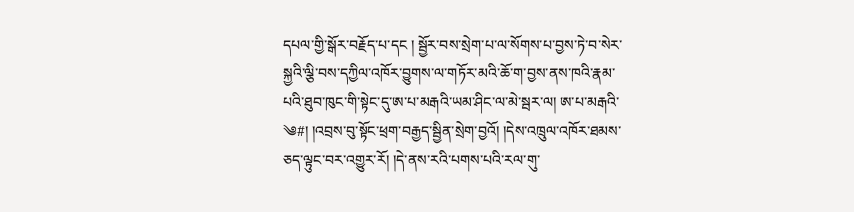དཔལ་གྱི་སྒོར་བརྗོད་པ་དང ། སྦྱོར་བས་སྲེག་པ་ལ་སོགས་པ་བྱས་ཏེ་བ་སེར་སྐྱའི་ལྕི་བས་དཀྱིལ་འཁོར་བྱུགས་ལ་གཏོར་མའི་ཆོ་ག་བྱས་ནས་ཁའི་རྣམ་པའི་ཐུབ་ཁུང་གི་སྟེང་དུ་ཨ་པ་མརྒའི་ཡམ་ཤིང་ལ་མེ་སྦར་ལ། ཨ་པ་མརྒའི་
༄#། །འབྲས་བུ་སྟོང་ཕྲག་བརྒྱད་སྦྱིན་སྲེག་བྱའོ། །དེས་འཁྲུལ་འཁོར་ཐམས་ཅད་ལྟུང་བར་འགྱུར་རོ། །དེ་ནས་རའི་པགས་པའི་རལ་གུ་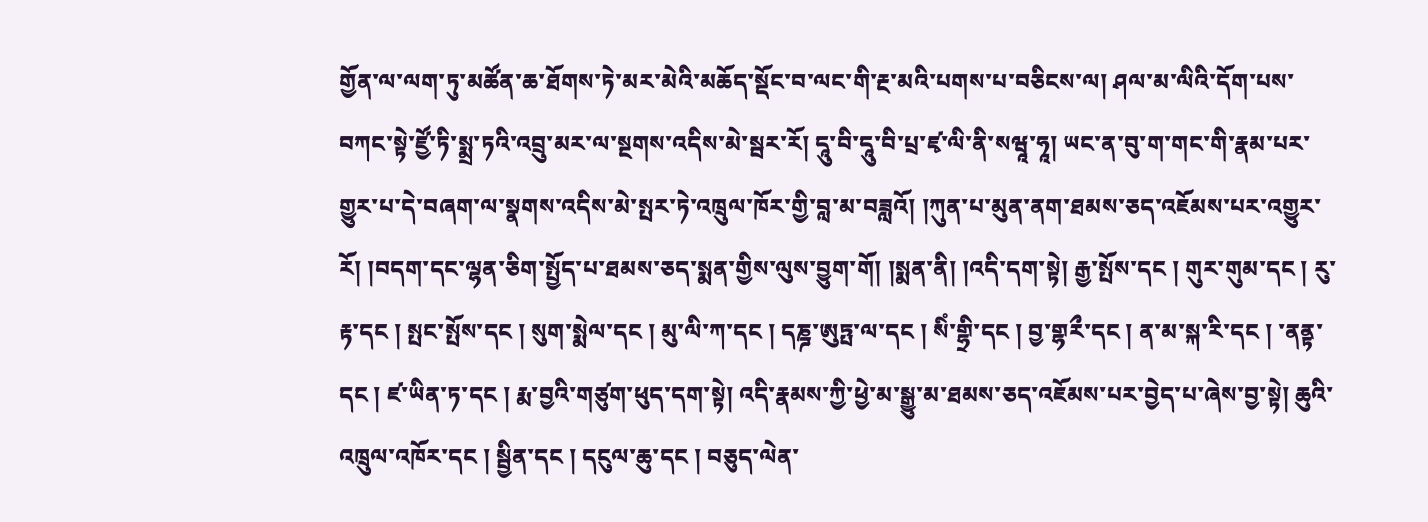གྱོན་ལ་ལག་ཏུ་མཚོན་ཆ་ཐོགས་ཏེ་མར་མེའི་མཆོད་སྡོང་བ་ལང་གི་རྔ་མའི་པགས་པ་བཅིངས་ལ། ཤལ་མ་ལིའི་དོག་པས་བཀང་སྟེ་ཛྱོ་ཏི་སྨྲ་ཏའི་འབྲུ་མར་ལ་སྔགས་འདིས་མེ་སྦར་རོ། དཱུ་བི་དཱུ་བི་པྲ་ཛྭ་ལི་ནི་སཝཱ་ཧཱ། ཡང་ན་བུ་ག་གང་གི་རྣམ་པར་གྱུར་པ་དེ་བཞག་ལ་སྣགས་འདིས་མེ་སྤར་ཏེ་འཁྲུལ་ཁོར་གྱི་བླ་མ་བཟླའོ། །ཀུན་པ་མུན་ནག་ཐམས་ཅད་འཇོམས་པར་འགྱུར་རོ། །བདག་དང་ལྷན་ཅིག་སྤྱོད་པ་ཐམས་ཅད་སྨན་གྱིས་ལུས་བྱུག་གོ། །སྨན་ནི། །འདི་དག་སྟེ། རྒྱ་སྤོས་དང ། གུར་གུམ་དང ། རུ་རྟ་དང ། སྤང་སྤོས་དང ། སུག་སྨེལ་དང ། མུ་ལི་ཀ་དང ། དཎྜ་ཨུཏྤ་ལ་དང ། སིཾ་གྷྲི་དང ། བྱ་གྷརྀ་དང ། ན་མ་སྐ་རི་དང ། ་ནནྟ་དང ། ཛ་ཡིན་ཏ་དང ། རྨ་བྱའི་གཙུག་ཕུད་དག་སྟེ། འདི་རྣམས་ཀྱི་ཕྱེ་མ་སྒྱུ་མ་ཐམས་ཅད་འཇོམས་པར་བྱེད་པ་ཞེས་བྱ་སྟེ། ཆུའི་འཁྲུལ་འཁོར་དང ། སྦྱིན་དང ། དངུལ་ཆུ་དང ། བཅུད་ལེན་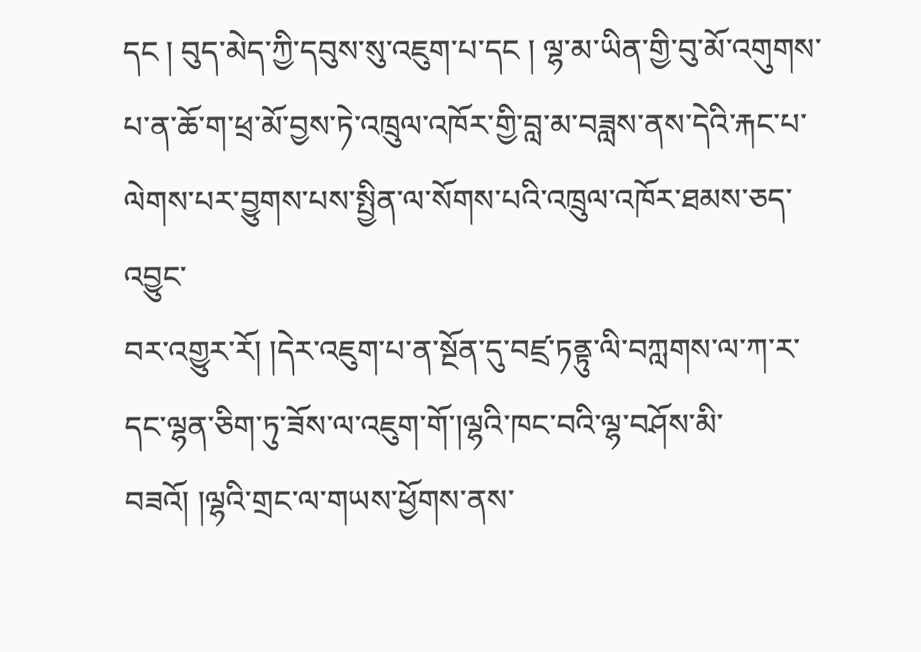དང ། བུད་མེད་ཀྱི་དབུས་སུ་འཇུག་པ་དང ། ལྷ་མ་ཡིན་གྱི་བུ་མོ་འགུགས་པ་ན་ཆོ་ག་ཕྲ་མོ་བྱས་ཏེ་འཁྲུལ་འཁོར་གྱི་བླ་མ་བཟླས་ནས་དེའི་རྐང་པ་ལེགས་པར་བྱུགས་པས་སྤྱིན་ལ་སོགས་པའི་འཁྲུལ་འཁོར་ཐམས་ཅད་འབྱུང་
བར་འགྱུར་རོ། །དེར་འཇུག་པ་ན་སྔོན་དུ་བཛྲ་ཏནྟུ་ལི་བཀླགས་ལ་ཀ་ར་དང་ལྷན་ཅིག་ཏུ་ཟོས་ལ་འཇུག་གོ་།ལྷའི་ཁང་བའི་ལྷ་བཤོས་མི་བཟའོ། །ལྷའི་གྲང་ལ་གཡས་ཕྱོགས་ནས་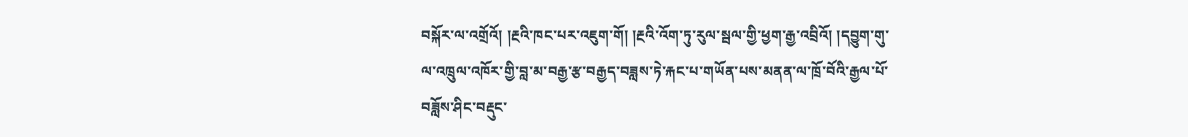བསྐོར་ལ་འགྲོའོ། །རྔའི་ཁང་པར་འཇུག་གོ། །རྔའི་འོག་ཏུ་རུལ་སྦལ་གྱི་ཕྱག་རྒྱ་འབྲིའོ། །དབྱུག་གུ་ལ་འཁྲུལ་འཁོར་གྱི་བླ་མ་བརྒྱ་རྩ་བརྒྱད་བཟླས་ཏེ་རྐང་པ་གཡོན་པས་མནན་ལ་ཁྲོ་བོའི་རྒྱལ་པོ་བཟློས་ཤིང་བརྡུང་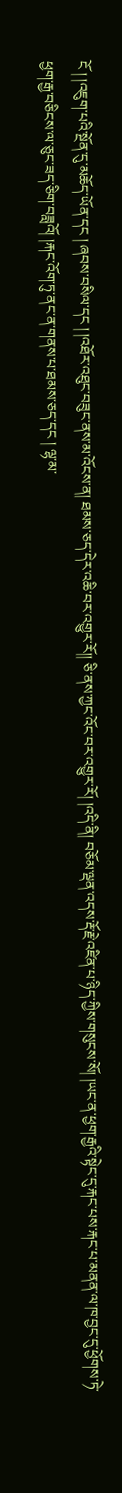ངོ ། །འཇུག་པའི་སྔོན་དུ་མཆོད་ཡོན་དང ། ཞབས་བསིལ་དང ། །འཐོར་འཐུང་བཟུང་ནས་མ་འོངས་ན། ཐམས་ཅད་དེར་འཆི་བར་འགྱུར་རོ།། ཅི་ནས་ཀྱང་འོང་བར་འགྱུར་རོ། །འདི་ནི། བཅོམ་ལྡན་འདས་རྡོ་རྗེ་འཛིན་པ་ཉིད་ཀྱིས་གསུངས་སོ། །ཡང་ན་ཕྱག་རྒྱའི་སྟེང་དུ་རྐང་པས་རྐང་པ་མནན་ལ་ཁ་བྱང་དུ་ཕྱོགས་ཏེ་ཕྱག་རྒྱ་བཅིངས་ལ་ཅུང་ཟད་ཅིག་བཟླའོ། །རྐང་འོག་ཏུ་ནང་ན་གནས་པ་ཐམས་ཅད་དང ། ལྷ་མ་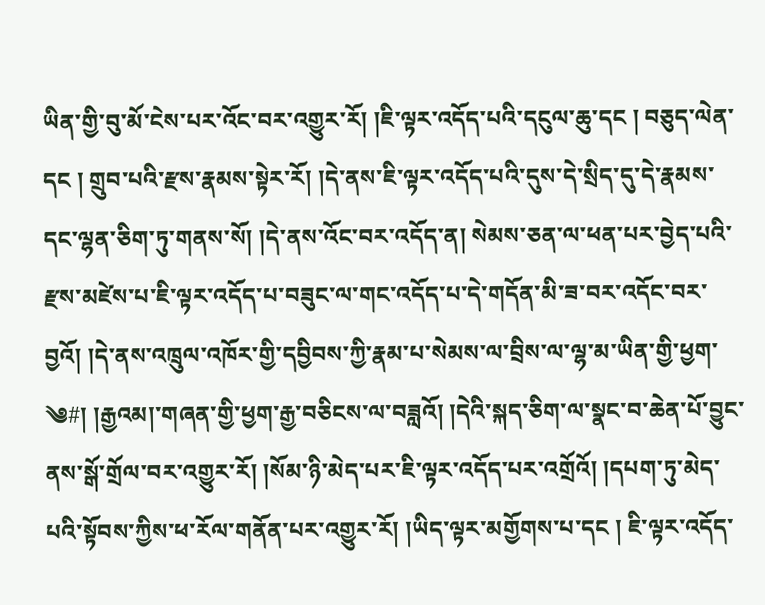ཡིན་གྱི་བུ་མོ་ངེས་པར་འོང་བར་འགྱུར་རོ། །ཇི་ལྟར་འདོད་པའི་དངུལ་ཆུ་དང ། བཅུད་ལེན་དང ། གྲུབ་པའི་རྫས་རྣམས་སྟེར་རོ། །དེ་ནས་ཇི་ལྟར་འདོད་པའི་དུས་དེ་སྲིད་དུ་དེ་རྣམས་དང་ལྷན་ཅིག་ཏུ་གནས་སོ། །དེ་ནས་འོང་བར་འདོད་ན། སེམས་ཅན་ལ་ཕན་པར་བྱེད་པའི་རྫས་མཛེས་པ་ཇི་ལྟར་འདོད་པ་བཟུང་ལ་གང་འདོད་པ་དེ་གདོན་མི་ཟ་བར་འདོང་བར་བྱའོ། །དེ་ནས་འཁྲུལ་འཁོར་གྱི་དབྱིབས་ཀྱི་རྣམ་པ་སེམས་ལ་བྲིས་ལ་ལྷ་མ་ཡིན་གྱི་ཕྱག་
༄#། །རྒྱའམ།་གཞན་གྱི་ཕྱག་རྒྱ་བཅིངས་ལ་བཟླའོ། །དེའི་སྐད་ཅིག་ལ་སྣང་བ་ཆེན་པོ་བྱུང་ནས་སྒོ་གྲོལ་བར་འགྱུར་རོ། །སོམ་ཉི་མེད་པར་ཇི་ལྟར་འདོད་པར་འགྲོའོ། །དཔག་ཏུ་མེད་པའི་སྟོབས་ཀྱིས་ཕ་རོལ་གནོན་པར་འགྱུར་རོ། །ཡིད་ལྟར་མགྱོགས་པ་དང ། ཇི་ལྟར་འདོད་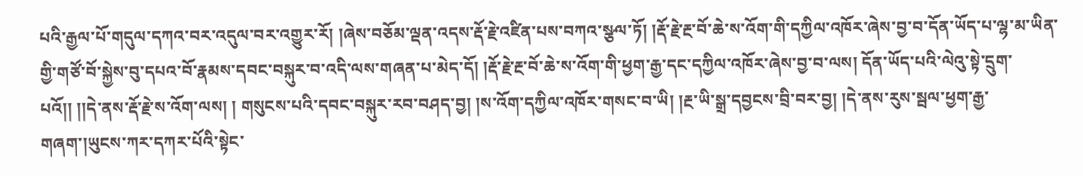པའི་རྒྱལ་པོ་གདུལ་དཀའ་བར་འདུལ་བར་འགྱུར་རོ། །ཞེས་བཅོམ་ལྡན་འདས་རྡོ་རྗེ་འཛིན་པས་བཀའ་སྩལ་ཏོ། །རྡོ་རྗེ་རྔ་བོ་ཆེ་ས་འོག་གི་དཀྱིལ་འཁོར་ཞེས་བྱ་བ་དོན་ཡོད་པ་ལྷ་མ་ཡིན་གྱི་གཙོ་བོ་སྐྱེས་བུ་དཔའ་བོ་རྣམས་དབང་བསྐུར་བ་འདི་ལས་གཞན་པ་མེད་དོ། །རྡོ་རྗེ་རྔ་བོ་ཆེ་ས་འོག་གི་ཕྱག་རྒྱ་དང་དཀྱིལ་འཁོར་ཞེས་བྱ་བ་ལས། དོན་ཡོད་པའི་ལེའུ་སྟེ་དྲུག་པའོ།། །།དེ་ནས་རྡོ་རྗེ་ས་འོག་ལས། ། གསུངས་པའི་དབང་བསྐུར་རབ་བཤད་བྱ། །ས་འོག་དཀྱིལ་འཁོར་གསང་བ་ཡི། །རྔ་ཡི་སྒྲ་དབྱངས་བྲི་བར་བྱ། །དེ་ནས་རུས་སྦལ་ཕྱག་རྒྱ་གཞག་།ཡུངས་ཀར་དཀར་པོའི་སྟེང་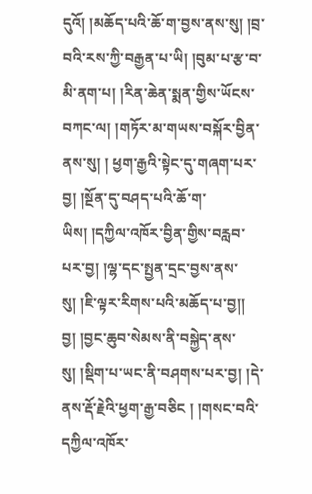དུའོ། །མཆོད་པའི་ཆོ་ག་བྱས་ནས་སུ། །བྲ་བའི་རས་ཀྱི་བརྒྱན་པ་ཡི། །བུམ་པ་རྩ་བ་མི་ནག་པ། །རིན་ཆེན་སྨན་གྱིས་ཡོངས་བཀང་ལ། །གཏོར་མ་གཡས་བསྐོར་བྱིན་ནས་སུ། ། ཕྱག་རྒྱའི་སྟེང་དུ་གཞག་པར་བྱ། །སྔོན་དུ་བཤད་པའི་ཆོ་ག་ཡིས། །དཀྱིལ་འཁོར་བྱིན་གྱིས་བརླབ་པར་བྱ། །ལྷ་དང་སྤྱན་དྲང་བྱས་ནས་སུ། །ཇི་ལྟར་རིགས་པའི་མཆོད་པ་བྱ།།
བྱ། །བྱང་ཆུབ་སེམས་ནི་བསྐྱེད་ནས་སུ། །སྡིག་པ་ཡང་ནི་བཤགས་པར་བྱ། །དེ་ནས་རྡོ་རྗེའི་ཕྱག་རྒྱ་བཅིང ། །གསང་བའི་དཀྱིལ་འཁོར་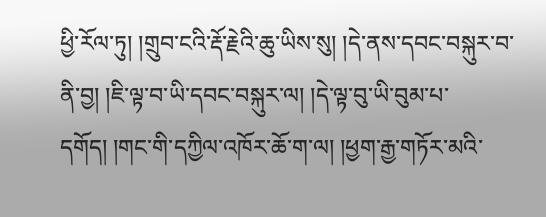ཕྱི་རོལ་ཏུ། །གྲུབ་ངའི་རྡོ་རྗེའི་ཆུ་ཡིས་སུ། །དེ་ནས་དབང་བསྐུར་བ་ནི་བྱ། །ཇི་ལྟ་བ་ཡི་དབང་བསྐུར་ལ། །དེ་ལྟ་བུ་ཡི་བུམ་པ་དགོད། །གང་གི་དཀྱིལ་འཁོར་ཆོ་ག་ལ། །ཕྱག་རྒྱ་གཏོར་མའི་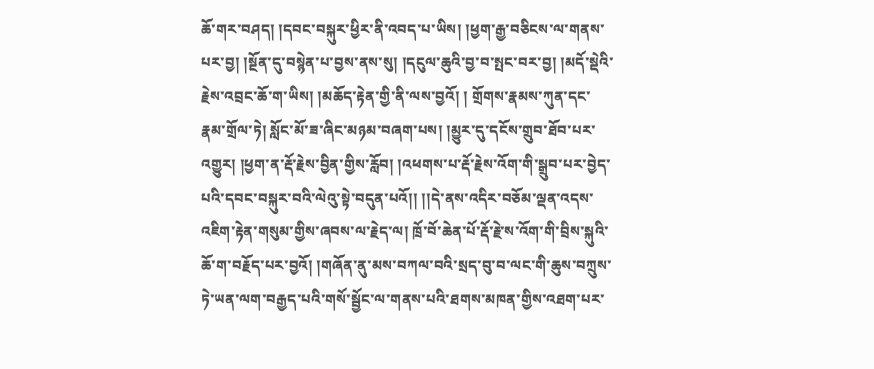ཆོ་གར་བཤད། །དབང་བསྐུར་ཕྱིར་ནི་འབད་པ་ཡིས། །ཕྱག་རྒྱ་བཅིངས་ལ་གནས་པར་བྱ། །སྔོན་དུ་བསྙེན་པ་བྱས་ནས་སུ། །དངུལ་ཆུའི་བྱ་བ་སྤང་བར་བྱ། །མདོ་སྡེའི་རྗེས་འབྲང་ཆོ་ག་ཡིས། །མཆོད་རྟེན་གྱི་ནི་ལས་བྱའོ། ། གྲོགས་རྣམས་ཀུན་དང་རྣམ་གྲོལ་ཏེ། སློང་མོ་ཟ་ཞིང་མཉམ་བཞག་པས། །མྱུར་དུ་དངོས་གྲུབ་ཐོབ་པར་འགྱུར། །ཕྱག་ན་རྡོ་རྗེས་བྱིན་གྱིས་རློབ། །འཕགས་པ་རྡོ་རྗེས་འོག་གི་སྒྲུབ་པར་བྱེད་པའི་དབང་བསྐུར་བའི་ལེའུ་སྟེ་བདུན་པའོ།། །།དེ་ནས་འདིར་བཅོམ་ལྡན་འདས་འཇིག་རྟེན་གསུམ་གྱིས་ཞབས་ལ་རྗེད་ལ། ཁྲོ་བོ་ཆེན་པོ་རྡོ་རྗེ་ས་འོག་གི་བྲིས་སྐུའི་ཆོ་ག་བརྗོད་པར་བྱའོ། །གཞོན་ནུ་མས་བཀལ་བའི་སྲད་བུ་བ་ལང་གི་ཆུས་བཀྲུས་ཏེ་ཡན་ལག་བརྒྱད་པའི་གསོ་སྦྱོང་ལ་གནས་པའི་ཐགས་མཁན་གྱིས་འཐག་པར་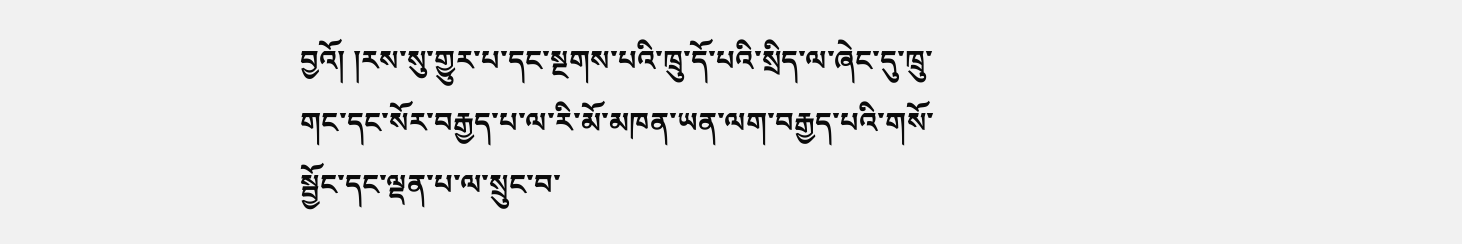བྱའོ། །རས་སུ་གྱུར་པ་དང་སྔགས་པའི་ཁྲུ་དོ་པའི་སྲིད་ལ་ཞེང་དུ་ཁྲུ་གང་དང་སོར་བརྒྱད་པ་ལ་རི་མོ་མཁན་ཡན་ལག་བརྒྱད་པའི་གསོ་སྦྱོང་དང་ལྡན་པ་ལ་སྲུང་བ་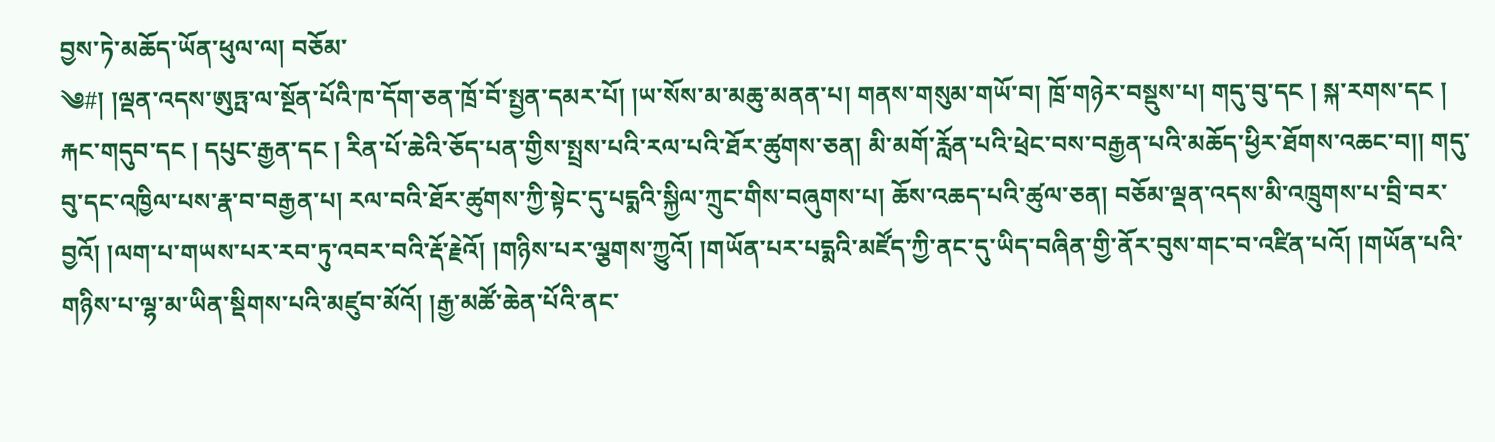བྱས་ཏེ་མཆོད་ཡོན་ཕུལ་ལ། བཅོམ་
༄#། །ལྡན་འདས་ཨུཏྤ་ལ་སྔོན་པོའི་ཁ་དོག་ཅན་ཁྲོ་བོ་སྤྱན་དམར་པོ། །ཡ་སོས་མ་མཆུ་མནན་པ། གནས་གསུམ་གཡོ་བ། ཁྲོ་གཉེར་བསྡུས་པ། གདུ་བུ་དང ། སྐ་རགས་དང ། རྐང་གདུབ་དང ། དཔུང་རྒྱན་དང ། རིན་པོ་ཆེའི་ཅོད་པན་གྱིས་སྤྲས་པའི་རལ་པའི་ཐོར་ཚུགས་ཅན། མི་མགོ་རློན་པའི་ཕྲེང་བས་བརྒྱན་པའི་མཆོད་ཕྱིར་ཐོགས་འཆང་བ།། གདུ་བུ་དང་འཁྱིལ་པས་རྣ་བ་བརྒྱན་པ། རལ་བའི་ཐོར་ཚུགས་ཀྱི་སྟེང་དུ་པདྨའི་སྐྱིལ་ཀྲུང་གིས་བཞུགས་པ། ཆོས་འཆད་པའི་ཚུལ་ཅན། བཅོམ་ལྡན་འདས་མི་འཁྲུགས་པ་བྲི་བར་བྱའོ། །ལག་པ་གཡས་པར་རབ་ཏུ་འབར་བའི་རྡོ་རྗེའོ། །གཉིས་པར་ལྕགས་ཀྱུའོ། །གཡོན་པར་པདྨའི་མཛོད་ཀྱི་ནང་དུ་ཡིད་བཞིན་གྱི་ནོར་བུས་གང་བ་འཛིན་པའོ། །གཡོན་པའི་གཉིས་པ་ལྷ་མ་ཡིན་སྡིགས་པའི་མཛུབ་མོའོ། །རྒྱ་མཚོ་ཆེན་པོའི་ནང་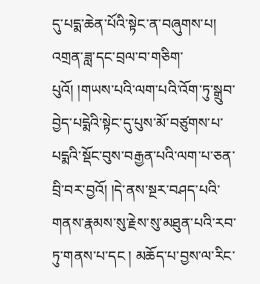དུ་པདྨ་ཆེན་པོའི་སྟེང་ན་བཞུགས་པ། འགྲན་ཟླ་དང་བྲལ་བ་གཅིག་པུའོ། །གཡས་པའི་ལག་པའི་འོག་ཏུ་སྒྲུབ་བྱེད་པདྨེའི་སྟེང་དུ་པུས་མོ་བཙུགས་པ་པདྨའི་སྡོང་བུས་བརྒྱན་པའི་ལག་པ་ཅན་བྲི་བར་བྱའོ། །དེ་ནས་སྔར་བཤད་པའི་གནས་རྣམས་སུ་རྗེས་སུ་མཐུན་པའི་རབ་ཏུ་གནས་པ་དང ། མཆོད་པ་བྱས་ལ་རིང་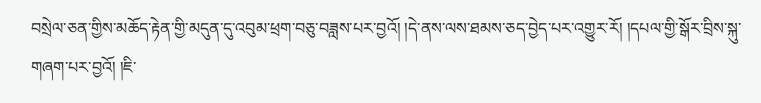བསྲེལ་ཅན་གྱིས་མཆོད་རྟེན་གྱི་མདུན་དུ་འབུམ་ཕྲག་བཅུ་བཟླས་པར་བྱའོ། །དེ་ནས་ལས་ཐམས་ཅད་བྱེད་པར་འགྱུར་རོ། །དཔལ་གྱི་སྒོར་བྲིས་སྐུ་
གཞག་པར་བྱའོ། །ཇི་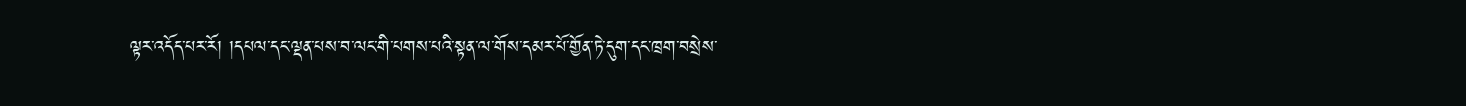ལྟར་འདོད་པར་རོ། །དཔལ་དང་ལྡན་པས་བ་ལང་གི་པགས་པའི་སྟན་ལ་གོས་དམར་པོ་གྱོན་ཏེ་དུག་དང་ཁྲག་བསྲེས་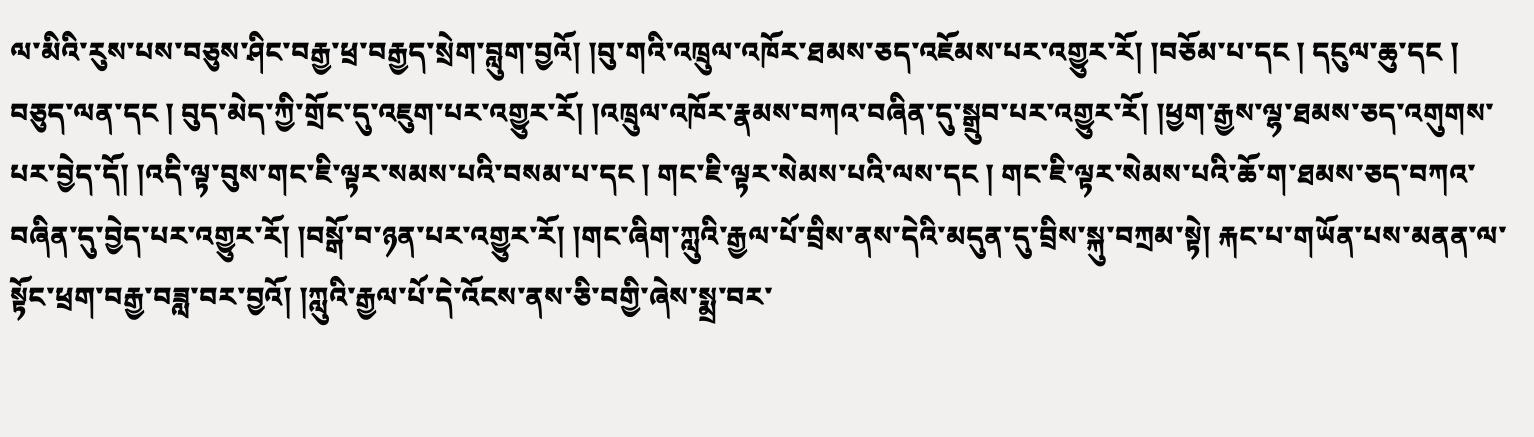ལ་མིའི་རུས་པས་བཅུས་ཤིང་བརྒྱ་ཕྲ་བརྒྱད་སྲེག་བླུག་བྱའོ། །བུ་གའི་འཁྲུལ་འཁོར་ཐམས་ཅད་འཇོམས་པར་འགྱུར་རོ། །བཅོམ་པ་དང ། དངུལ་ཆུ་དང ། བཅུད་ལན་དང ། བུད་མེད་ཀྱི་གྲོང་དུ་འཇུག་པར་འགྱུར་རོ། །འཁྲུལ་འཁོར་རྣམས་བཀའ་བཞིན་དུ་སྒྲུབ་པར་འགྱུར་རོ། །ཕྱག་རྒྱས་ལྷ་ཐམས་ཅད་འགུགས་པར་བྱེད་དོ། །འདི་ལྟ་བུས་གང་ཇི་ལྟར་སམས་པའི་བསམ་པ་དང ། གང་ཇི་ལྟར་སེམས་པའི་ལས་དང ། གང་ཇི་ལྟར་སེམས་པའི་ཆོ་ག་ཐམས་ཅད་བཀའ་བཞིན་དུ་བྱེད་པར་འགྱུར་རོ། །བསྒོ་བ་ཉན་པར་འགྱུར་རོ། །གང་ཞིག་ཀླུའི་རྒྱལ་པོ་བྲིས་ནས་དེའི་མདུན་དུ་བྲིས་སྐུ་བཀྲམ་སྟེ། རྐང་པ་གཡོན་པས་མནན་ལ་སྟོང་ཕྲག་བརྒྱ་བཟླ་བར་བྱའོ། །ཀླུའི་རྒྱལ་པོ་དེ་འོངས་ནས་ཅི་བགྱི་ཞེས་སྨྲ་བར་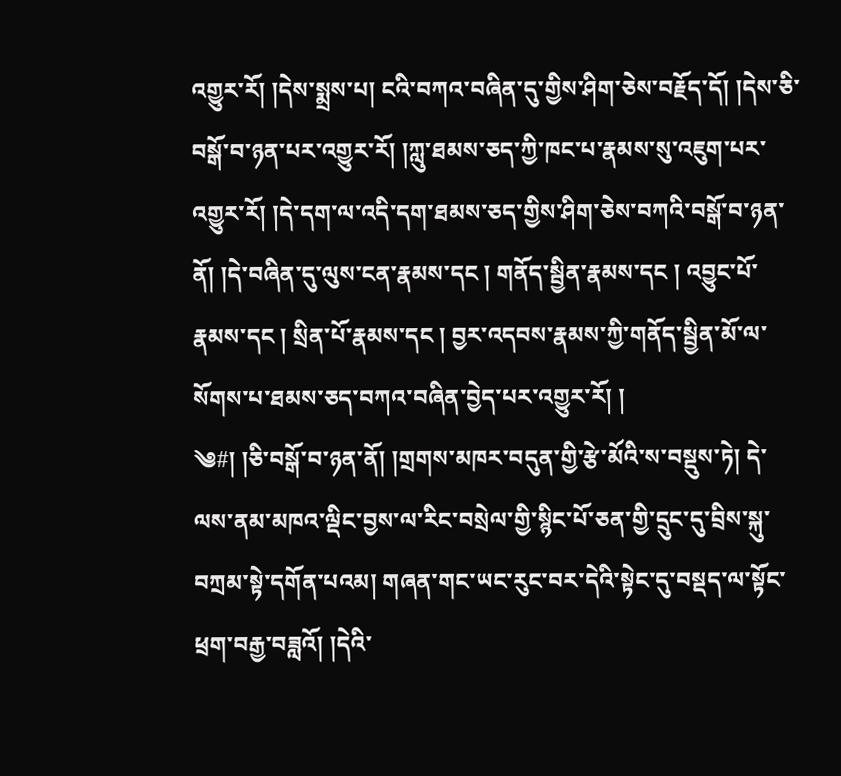འགྱུར་རོ། །དེས་སྨྲས་པ། ངའི་བཀའ་བཞིན་དུ་གྱིས་ཤིག་ཅེས་བརྗོད་དོ། །དེས་ཅི་བསྒོ་བ་ཉན་པར་འགྱུར་རོ། །ཀླུ་ཐམས་ཅད་ཀྱི་ཁང་པ་རྣམས་སུ་འཇུག་པར་འགྱུར་རོ། །དེ་དག་ལ་འདི་དག་ཐམས་ཅད་གྱིས་ཤིག་ཅེས་བཀའི་བསྒོ་བ་ཉན་ནོ། །དེ་བཞིན་དུ་ལུས་ངན་རྣམས་དང ། གནོད་སྦྱིན་རྣམས་དང ། འབྱུང་པོ་རྣམས་དང ། སྲིན་པོ་རྣམས་དང ། བྱར་འདབས་རྣམས་ཀྱི་གནོད་སྦྱིན་མོ་ལ་སོགས་པ་ཐམས་ཅད་བཀའ་བཞིན་བྱེད་པར་འགྱུར་རོ། །
༄#། །ཅི་བསྒོ་བ་ཉན་ནོ། །གྲགས་མཁར་བདུན་གྱི་རྩེ་མོའི་ས་བསྡུས་ཏེ། དེ་ལས་ནམ་མཁའ་ལྡིང་བྱས་ལ་རིང་བསྲེལ་གྱི་སྙིང་པོ་ཅན་གྱི་དྲུང་དུ་བྲིས་སྐུ་བཀྲམ་སྟེ་དགོན་པའམ། གཞན་གང་ཡང་རུང་བར་དེའི་སྟེང་དུ་བསྡད་ལ་སྟོང་ཕྲག་བརྒྱ་བཟླའོ། །དེའི་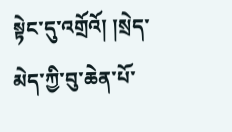སྟེང་དུ་འགྲོའོ། །སྲེད་མེད་ཀྱི་བུ་ཆེན་པོ་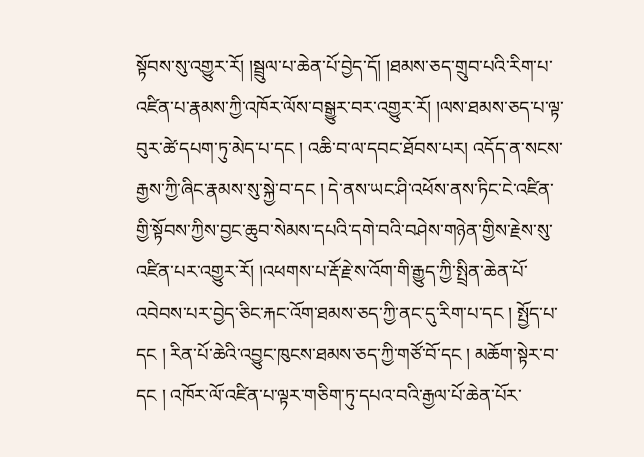སྟོབས་སུ་འགྱུར་རོ། །སྦྲུལ་པ་ཆེན་པོ་བྱེད་དོ། །ཐམས་ཅད་གྲུབ་པའི་རིག་པ་འཛིན་པ་རྣམས་ཀྱི་འཁོར་ལོས་བསྒྱུར་བར་འགྱུར་རོ། །ལས་ཐམས་ཅད་པ་ལྟ་བུར་ཚེ་དཔག་ཏུ་མེད་པ་དང ། འཆི་བ་ལ་དབང་ཐོབས་པར། འདོད་ན་སངས་རྒྱས་ཀྱི་ཞིང་རྣམས་སུ་སྐྱེ་བ་དང ། དེ་ནས་ཡང་ཤི་འཕོས་ནས་ཏིང་ངེ་འཛིན་གྱི་སྟོབས་ཀྱིས་བྱང་ཆུབ་སེམས་དཔའི་དགེ་བའི་བཤེས་གཉེན་གྱིས་རྗེས་སུ་འཛིན་པར་འགྱུར་རོ། །འཕགས་པ་རྡོ་རྗེ་ས་འོག་གི་རྒྱུད་ཀྱི་སྤྲིན་ཆེན་པོ་འབེབས་པར་བྱེད་ཅིང་རྐང་འོག་ཐམས་ཅད་ཀྱི་ནང་དུ་རིག་པ་དང ། སྤྱོད་པ་དང ། རིན་པོ་ཆེའི་འབྱུང་ཁུངས་ཐམས་ཅད་ཀྱི་གཙོ་བོ་དང ། མཆོག་སྟེར་བ་དང ། འཁོར་ལོ་འཛིན་པ་ལྟར་གཅིག་ཏུ་དཔའ་བའི་རྒྱལ་པོ་ཆེན་པོར་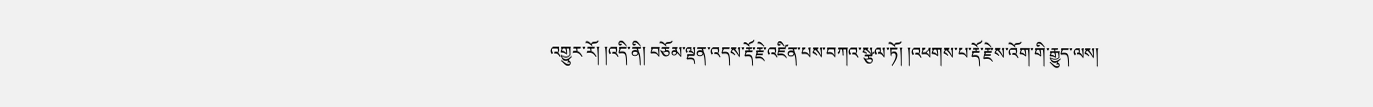འགྱུར་རོ། །འདི་ནི། བཅོམ་ལྡན་འདས་རྡོ་རྗེ་འཛིན་པས་བཀའ་སྩལ་ཏོ། །འཕགས་པ་རྡོ་རྗེ་ས་འོག་གི་རྒྱུད་ལས།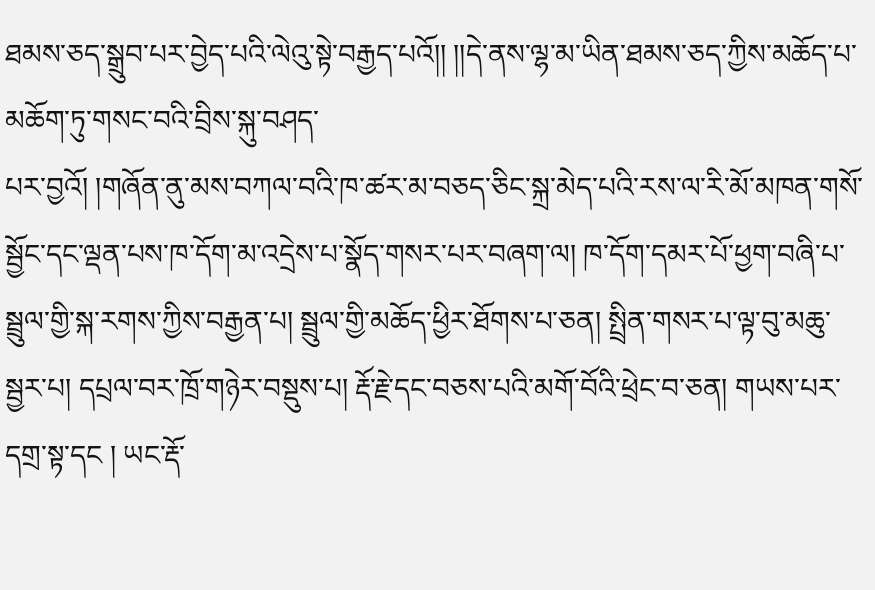ཐམས་ཅད་སྒྲུབ་པར་བྱེད་པའི་ལེའུ་སྟེ་བརྒྱད་པའོ།། །།དེ་ནས་ལྷ་མ་ཡིན་ཐམས་ཅད་ཀྱིས་མཆོད་པ་མཆོག་ཏུ་གསང་བའི་བྲིས་སྐུ་བཤད་
པར་བྱའོ། །གཞོན་ནུ་མས་བཀལ་བའི་ཁ་ཚར་མ་བཅད་ཅིང་སྐྲ་མེད་པའི་རས་ལ་རི་མོ་མཁན་གསོ་སྦྱོང་དང་ལྡན་པས་ཁ་དོག་མ་འདྲེས་པ་སྣོད་གསར་པར་བཞག་ལ། ཁ་དོག་དམར་པོ་ཕྱག་བཞི་པ་སྦྲུལ་གྱི་སྐ་རགས་ཀྱིས་བརྒྱན་པ། སྦྲུལ་གྱི་མཆོད་ཕྱིར་ཐོགས་པ་ཅན། སྤྲིན་གསར་པ་ལྟ་བུ་མཆུ་སྦྱར་པ། དཔྲལ་བར་ཁྲོ་གཉེར་བསྡུས་པ། རྡོ་རྗེ་དང་བཅས་པའི་མགོ་བོའི་ཕྲེང་བ་ཅན། གཡས་པར་དགྲ་སྟ་དང ། ཡང་རྡོ་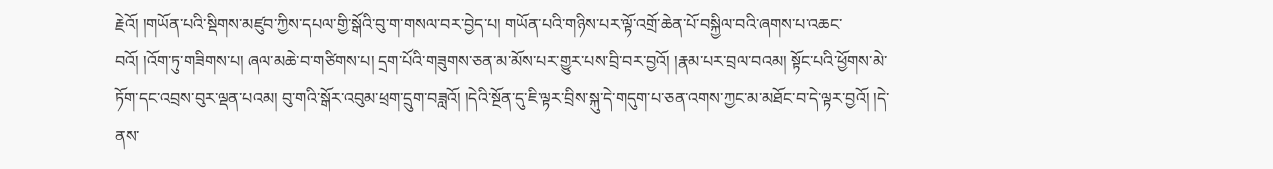རྗེའོ། །གཡོན་པའི་སྡིགས་མཛུབ་ཀྱིས་དཔལ་གྱི་སྒོའི་བུ་ག་གསལ་བར་བྱེད་པ། གཡོན་པའི་གཉིས་པར་ལྟོ་འགྲོ་ཆེན་པོ་བསྐྱིལ་བའི་ཞགས་པ་འཆང་བའོ། །འོག་ཏུ་གཟིགས་པ། ཞལ་མཆེ་བ་གཙིགས་པ། དྲག་པོའི་གཟུགས་ཅན་མ་མོས་པར་གྱུར་པས་བྲི་བར་བྱའོ། །རྣམ་པར་བྲལ་བའམ། སྟོང་པའི་ཕྱོགས་མེ་ཏོག་དང་འབྲས་བུར་ལྡན་པའམ། བུ་གའི་སྒོར་འབུམ་ཕྲག་དྲུག་བཟླའོ། །དེའི་སྔོན་དུ་ཇི་ལྟར་བྲིས་སྐུ་དེ་གདུག་པ་ཅན་འགས་ཀྱང་མ་མཐོང་བ་དེ་ལྟར་བྱའོ། །དེ་ནས་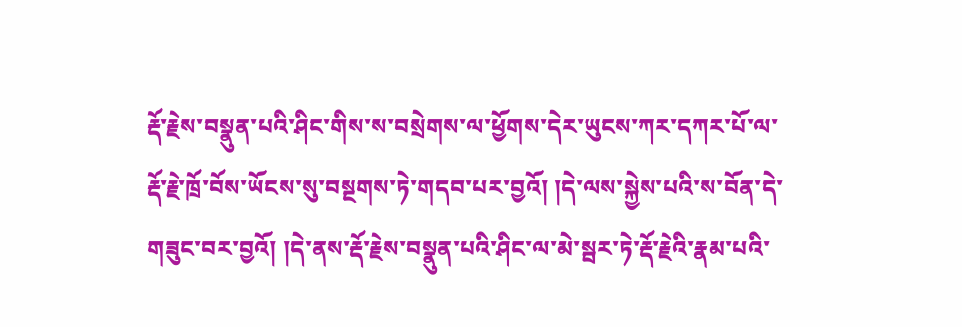རྡོ་རྗེས་བསྣུན་པའི་ཤིང་གིས་ས་བསྲེགས་ལ་ཕྱོགས་དེར་ཡུངས་ཀར་དཀར་པོ་ལ་རྡོ་རྗེ་ཁྲོ་བོས་ཡོངས་སུ་བསྔགས་ཏེ་གདབ་པར་བྱའོ། །དེ་ལས་སྐྱེས་པའི་ས་བོན་དེ་གཟུང་བར་བྱའོ། །དེ་ནས་རྡོ་རྗེས་བསྣུན་པའི་ཤིང་ལ་མེ་སྦར་ཏེ་རྡོ་རྗེའི་རྣམ་པའི་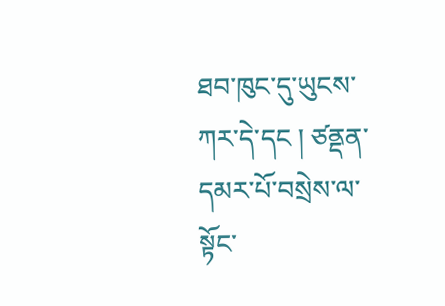ཐབ་ཁུང་དུ་ཡུངས་ཀར་དེ་དང ། ཙནྡན་དམར་པོ་བསྲེས་ལ་སྟོང་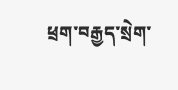ཕྲག་བརྒྱད་སྲེག་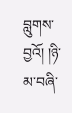བླུགས་བྱའོ། །ཉི་མ་བཞི་